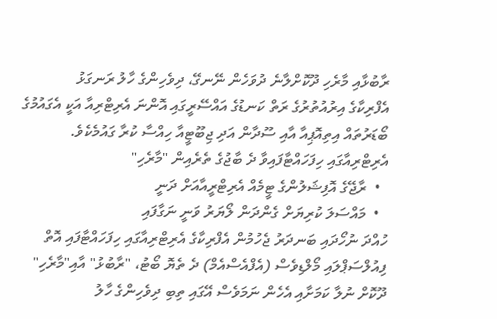ރާބުޅާއި މާރެހި ދޫކޮށްލާނެ ދުވަހެން ނޭނގޭ، ދިވެހިންގެ ހާލު ރަނގަޅު
އެފްރިކާގެ އިރުއުތުރުގެ ރަތް ކަނޑުގެ އައްސޭރީގައި އޮންނަ އެރިޓްރިއާ އަކީ އެގައުމުގެ ބޯޑަރުތައް އިތިއޮޕިއާ އާއި ސޫދާން އަދި ޖިބޫޓީއާ ހިއްސާ ކުރާ ގައުމެކެވެ.
އެރިޓްރިއާގައި ހިފަހައްޓާފައިވާ ދެ ބާޖުގެ ތެރެއިން "މާރެހި"
  •  ރާޖޭގެ އޮފިޝަލުންގެ ޓީމެއް އެރިޓްރީއާއަށް ދަނީ
  •  މައްސަލަ ކުރިޔަށް ގެންދަން ލޯޔަރު ވަނީ ނަގާފައި
ހުއްދަ ނުހޯދައި ބަނދަރު ޖެހުމުން އެފްރިކާގެ އެރިޓްރިއާގައި ހިފަހައްޓާފައި އޮތް ފިއުލްސަޕްލައި މޯލްޑިވެސް (އެފްއެސްއެމް) ދެ ތެޔޮ ބޯޓު، "ރާބުޅު" އާއި"މާރެހި" ދޫކޮށް ނުލާ ކަމަށާއި އެހެން ނަމަވެސް އޭގައި ތިބި ދިވެހިންގެ ހާލު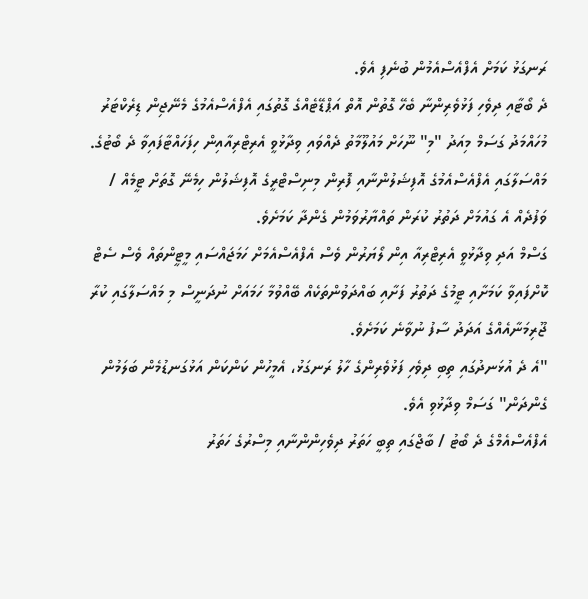ރަނގަޅު ކަމަށް އެފްއެސްއެމުން ބުނެފި އެވެ.
ދެ ބޯޓާއި ދިވެހި ފަޅުވެރިންނާ ބެހޭ ގޮތުން އޮތް އަޕްޑޭޓެއްގެ ގޮތުގައި އެފްއެސްއެމުގެ މެނޭޖިން ޑިރެކްޓަރު މުހައްމަދު ގަސަމް މިއަދު "މި" ނޫހަށް މައުލޫމާތު ދެއްވައި ވިދާޅުވީ އެރިޓްރިއާއިން ހިފަހައްޓާފައިވާ ދެ ބޯޓުގެ. މައްސަލާގައި އެފްއެސްއެމުގެ އޮފިޝަލުންނާއި ފޮރިން މިނިސްޓްރީގެ އޮފިޝަލުން ހިމެނޭ ގޮތަށް ޓީމެއް / ވަފުދެއް އެ ގައުމަށް ދަތުރު ކުރަން ތައްޔާރުވަމުން ގެންދާ ކަމަށެވެ.
ގަސްމް އަދި ވިދާޅުވީ އެރިޓްރިއާ އިން ލޯޔަރުން ވެސް އެފްއެސްއެމަށް ހަމަޖައްސައި މީޓީންތައް ވެސް ސެޓް ކޮށްފައިވާ ކަމަށާއި ޓީމުގެ ދަތުރު ފަށާއި ބައްދަވުންތަކެއް ބޭއްވުމާ ހަމައަށް ނުދަނީސް މި މައްސަލާގައި ކުރާ ޖޫރިމަނާއެއްގެ އަދަދު ސާފު ނުވާނެ ކަމަށެވެ.
"އެ ދެ އުޅަނދުގައި ތިބި ދިވެހި ފަޅުވެރިންގެ ހާލު ރަނގަޅު، އެމީހުން ކަންކަން އަޅުގަނޑުމެން ބަލަމުން ގެންދަން" ގަސަމް ވިދާޅުވި އެވެ.
އެފްއެސްއެމްގެ ދެ ބޯޓު / ބާޖްގައި ތިބީ ހަތަރު ދިވެހިންންނާއި މިސްރުގެ ހަތަރު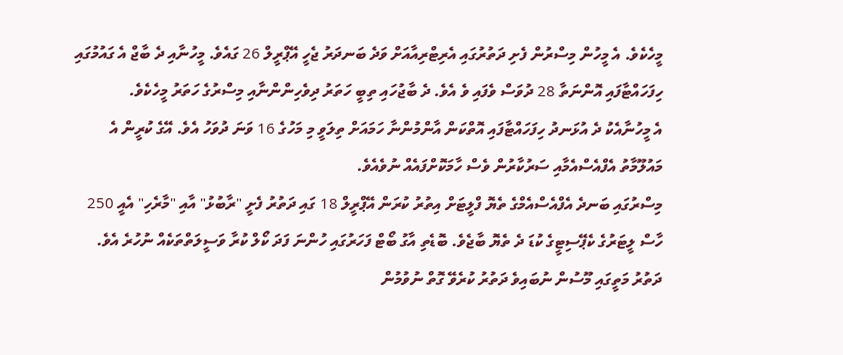މީހެކެވެ. އެ މީހުން މިސްރުން ފެށި ދަތުރުގައި އެރިޓްރިއާއަށް ވަދެ ބަނދަރު ޖެހީ އޭޕްރީލް 26 ގައެވެ. މީހުނާއި ދެ ބާޖް އެ ގައުމުގައި ހިފަހައްޓާފައި އޮންނަތާ 28 ދުވަސް ވެފައި ވެ އެވެ. ދެ ބާޖުހައި ތިބީ ހަތަރު ދިވެހިންންނާއި މިސްރުގެ ހަތަރު މީހެކެވެ.
އެ މީހުނާއެކު ދެ އުޅަނދު ހިފަހައްޓާފައި އޮތްކަން އާންމުންނާ ހަމައަށް ތިލަވީ މި މަހުގެ 16 ވަނަ ދުވަހު އެވެ. އޭގެ ކުރީން އެ މައުލޫމާތު އެފްއެސްއެމާއި ސަރުކާރުން ވެސް ހާމަކޮށްފައެއް ނުވެއެވެ.
މިސްރުގައި ބަނދެ އެފްއެސްއެމްގެ ތެޔޮ ފްލީޓަށް އިތުރު ކުރަން އޭޕްރީލް 18 ގައި ދަތުރު ފެށީ "ރާބުޅު" އާއި "މާރެހި" އެއީ 250 ހާސް ލީޓަރުގެ ކެޕޭސިޓީގެ ކުޑަ ދެ ތެޔޮ ބާޖެވެ. ބޮޑެތި އާގު ބޯޓް ފަހަރުގައި ހުންނަ ފަދަ ކޯލް ކުރާ ވަސީލަތްތަކެއް ނުހުރެ އެވެ. ދަތުރު މަތީގައި މޫސުން ނުބައިވެ ދަތުރު ކުރެވޭ ގޮތް ނުވުމުން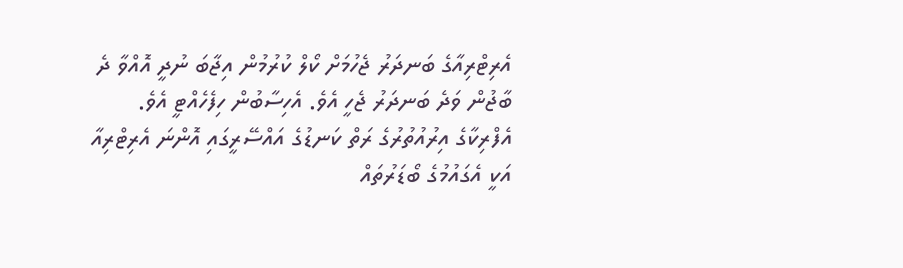އެރިޓްރިއާގެ ބަނދަރު ޖެހުމަށް ކޯލް ކުރުމުން އިޖާބަ ނުދީ އޮއްވާ ދެ ބާޖުން ވަދެ ބަނދަރު ޖެހީ އެވެ. އެހިސާބުން ހިފެހެއްޓީ އެވެ.
އެފްރިކާގެ އިރުއުތުރުގެ ރަތް ކަނޑުގެ އައްސޭރީގައި އޮންނަ އެރިޓްރިއާ އަކީ އެގައުމުގެ ބޯޑަރުތައް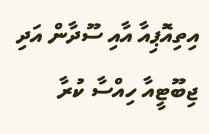އިތިއޮޕިއާ އާއި ސޫދާން އަދި ޖިބޫޓީއާ ހިއްސާ ކުރާ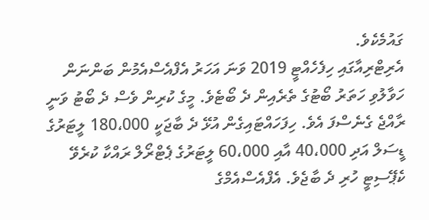ގައުމެކެވެ.
އެރިޓްރިއާގައި ހިފެހެއްޓީ 2019 ވަނަ އަހަރު އެފްއެސްއެމުން ބަންނަން ހަވާލުވި ހަތަރު ބޯޓުގެ ތެރެއިން ދެ ބޯޓެވެ. މީގެ ކުރިން ވެސް ދެ ބޯޓު ވަނީ ރާއްޖެ ގެނެސްފަ އެވެ. ހިފަހައްޓައިގެން އުޅޭ ދެ ބާޖަކީ 180،000 ލީޓަރުގެ ޑީސަލް އަދި 40،000 އާއި 60،000 ލީޓަރުގެ ޕެޓްރޯލް ރައްކާ ކުރެވޭ ކެޕޭސިޓީ ހުރި ދެ ބާޖެވެ. އެފްއެސްއެމްގެ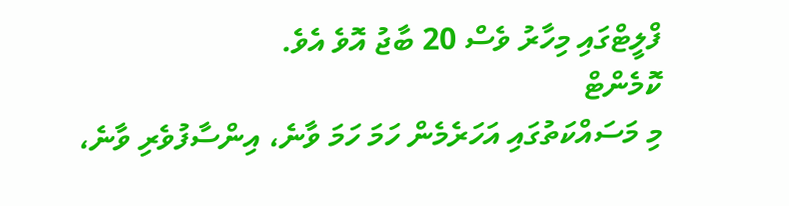ފްލީޓްގައި މިހާރު ވެސް 20 ބާޖު އޮވެ އެވެ.
ކޮމެންޓް
މި މަސައްކަތުގައި އަހަރެމެން ހަމަ ހަމަ ވާނެ، އިންސާފުވެރި ވާނެ،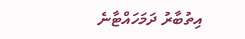އިތުބާރު ދަމަހައްޓާނެ